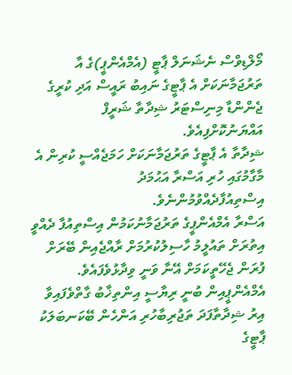މޯލްޑިވްސް ނެޝަނަލް ޕާޓީ (އެމްއެންޕީ)ގެ އާ ތަރުޖަމާނަކަށް އެ ޕާޓީގެ ނައިބު ރައީސް އަދި ކުރީގެ ޖެންންޑާ މިނިސްޓަރު ޝިދާތާ ޝަރީފް އައްޔަނުކޮށްފިއެވެ.
ޝިދާތާ އެ ޕާޓީގެ ތަރުޖަމާނަކަށް ހަމަޖެއްސީ ކުރިން އެ މާގާމުގައި ހުރި އަސްރާ އަޙުމަދު އިސްތިއުފާދެއްވުމުންނެވެ.
އަސްރާ އެމްއެންޕީގެ ތަރުޖަމާނުކަމުން އިސްތިއުފާ ދެއްވީ އިތުރަށް ތައުލީމު ހާސިލުކުރުމަށް ރާއްޖެއިން ބޭރަށް ފުރަން ޖެހޭތީކަމަށް އޭނާ ވަނީ ވިދާޅުވެފައެވެ.
އެމްއެންޕީއިން ބުނީ ރިޔާސީ އިންތިޚާބު ގާތްވެފައިވާ އިރު ޝިދާތާފަދަ ތަޖުރިބާހުރި އަންހެން ބޭކަނބަލަކު ޕާޓީގެ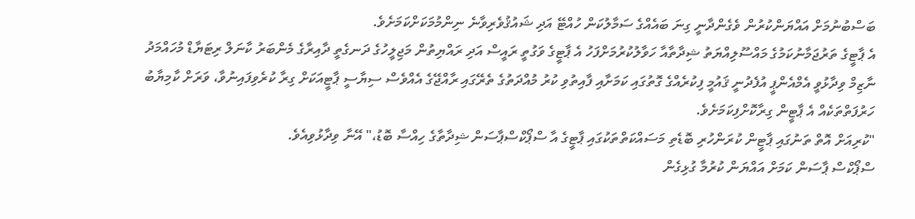ބަސްބުނުމަށް އައްޔަންކުރުން ވެގެންދާނީ ގިނަ ބައެއްގެ ސަމާލުކަން ހުއްޓޭ އަދި ޝައުޤުވެރިވާނެ ނިންމުމަކަށްކަމަށެވެ.
އެ ޕާޓީގެ ތަރުޖަމާނުކަމުގެ މައްސޫލިއްޔަތު ޝިދާތާއާ ހަވާލުކުރުމަށްފަހު އެ ޕާޓީގެ ވަގުތީ ރައީސް އަދި ރައްޔިތުން މަޖިލީހުގެ ދަނގެތީ ދާއިރާގެ މެންބަރު ކާނަލް ރިޓަޔާޑް މުހައްމަދު ނާޒިމް ވިދާޅުވީ އެމްއެންޕީ އުފެދުނީ ޤައުމީ ފިކުރެއްގެ ގޮތުގައި ކަމަށާއި ފާއިތުވި ކުރު މުއްދަތުގެ ތެރޭގައި ރާއްޖޭގެ އެއްވެސް ސިޔާސީ ޕާޓީއަކަށް ގިރާ ކުރެވިފައިނުވާ، ވަރަށް ކާމިޔާބު ހަރުފަތްތަކެއް އެ ޕާޓީން ގިރާކޮށްފިކަމަށެވެ.
"ކުރިއަށް އޮތް ތަނުގައި ޕާޓީން ކުރަންހުރި ބޮޑެތި މަސައްކަތްތަކުގައި ޕާޓީގެ އާ ސްޕޯކްސްޕާސަން ޝިދާތާގެ ހިއްސާ ބޮޑު،" އޭނާ ވިދާޅުވިއެވެ.
ސްޕޯކްސް ޕާސަން ކަމަށް އައްޔަން ކުރުމާ ގުޅިގެން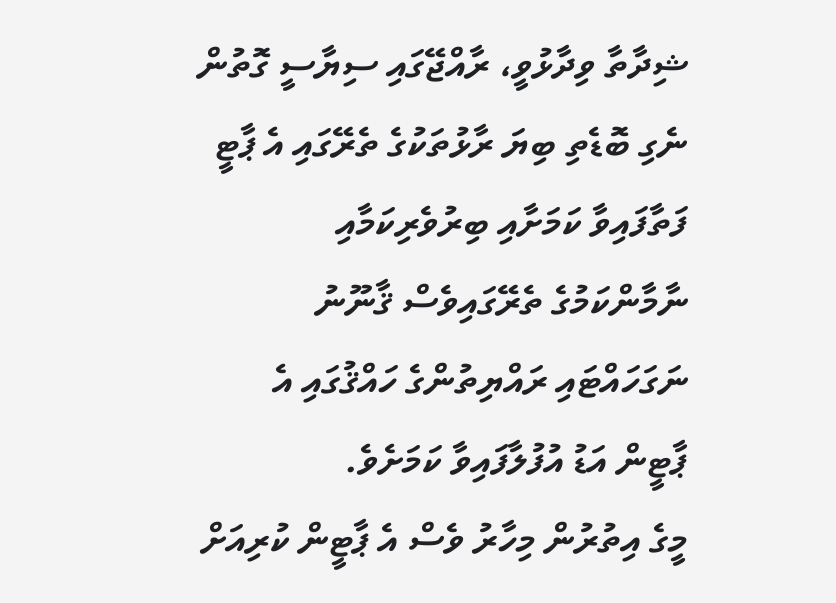ޝިދާތާ ވިދާޅުވީ، ރާއްޖޭގައި ސިޔާސީ ގޮތުން ނެގި ބޮޑެތި ބިޔަ ރާޅުތަކުގެ ތެރޭގައި އެ ޕާޓީ ފަތާފައިވާ ކަމަށާއި ބިރުވެރިކަމާއި ނާމާންކަމުގެ ތެރޭގައިވެސް ޤާނޫނު ނަގަހައްޓައި ރައްޔިތުންގެ ހައްޤުގައި އެ ޕާޓީން އަޑު އުފުލާފައިވާ ކަމަށެވެ.
މީގެ އިތުރުން މިހާރު ވެސް އެ ޕާޓީން ކުރިއަށް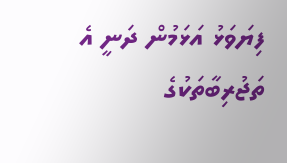ފިޔަވަޅު އަޅަމުން ދަނީ އެ ތަޖުރިބާތަކުގެ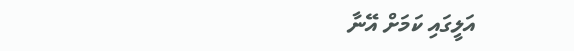އަލީގައި ކަމަށް އޭނާ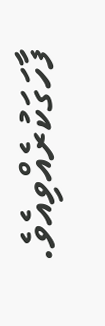ފާހަގަކުރެއްވިއެވެ.